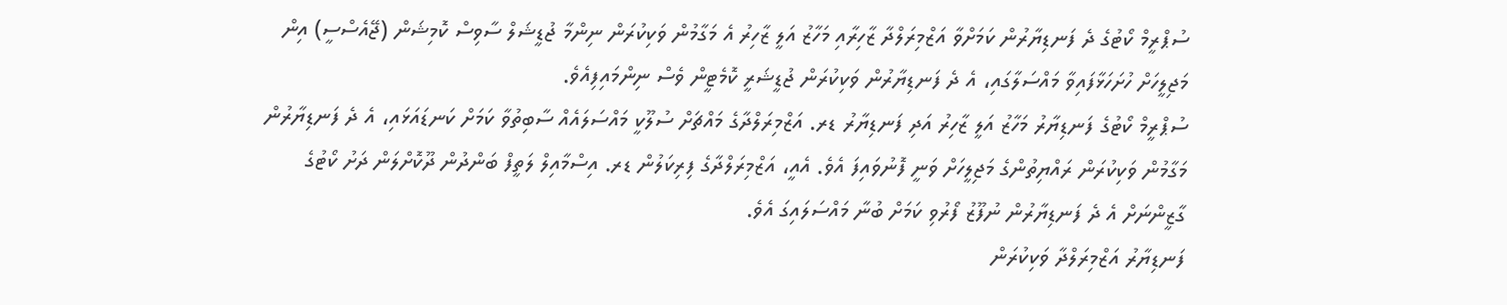ސުޕްރީމް ކޯޓުގެ ދެ ފަނޑިޔާރުން ކަމަށްވާ އަޒްމިރަލްދާ ޒާހިރާއި މަހާޒު އަލީ ޒާހިރު އެ މަގާމުން ވަކިކުރަން ނިންމާ ޖުޑީޝަލް ސާވިސް ކޮމިޝަން (ޖޭއެސްސީ) އިން މަޖިލީހަށް ހުށަހަޅާފައިވާ މައްސަލާގައި، އެ ދެ ފަނޑިޔާރުން ވަކިކުރަން ޖުޑީޝަރީ ކޮމެޓީން ވެސް ނިންމައިފިއެވެ.
ސުޕްރީމް ކޯޓުގެ ފަނޑިޔާރު މަހާޒު އަލީ ޒާހިރު އަދި ފަނޑިޔާރު ޑރ. އަޒްމިރަލްދާގެ މައްޗަށް ސުލޫކީ މައްސަލައެއް ސާބިތުވާ ކަމަށް ކަނޑައަޅައި، އެ ދެ ފަނޑިޔާރުން މަގާމުން ވަކިކުރަން ރައްޔިތުންގެ މަޖިލީހަށް ވަނީ ފޮނުވައިފަ އެވެ. އެއީ، އަޒްމިރަލްދާގެ ފިރިކަލުން ޑރ. އިސްމާއިލް ލަތީފް ބަންދުން ދޫކޮށްލަން ދަށު ކޯޓުގެ ގާޒީންނަށް އެ ދެ ފަނޑިޔާރުން ނުފޫޒު ފޯރުވި ކަމަށް ބުނާ މައްސަލައިގަ އެވެ.
ފަނޑިޔާރު އަޒްމިރަލްދާ ވަކިކުރަން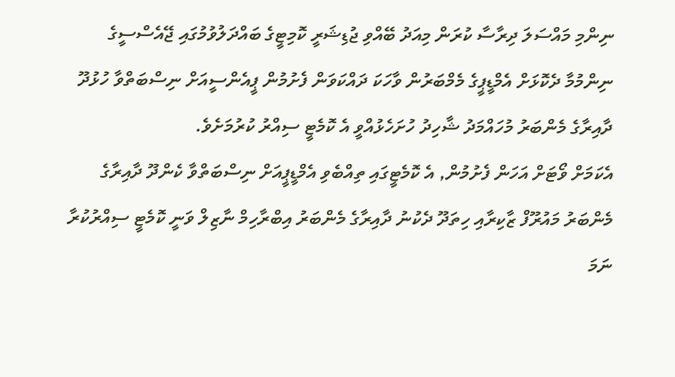ނިންމި މައްސަލަ ދިރާސާ ކުރަން މިއަދު ބޭއްވި ޖުޑިޝަރީ ކޮމިޓީގެ ބައްދަލުވުމުގައި ޖޭއެސްސީގެ ނިންމުމާ ދެކޮޅަށް އެމްޑީޕީގެ މެމްބަރުން ވާހަކަ ދައްކަވަން ފެށުމުން ޕީއެންސީއަށް ނިސްބަތްވާ ހުޅުދޫ ދާއިރާގެ މެންބަރު މުހައްމަދު ޝާހިދު ހުށަހެޅުއްވީ އެ ކޮމެޓީ ސިއްރު ކުރުމަށެވެ.
އެކަމަށް ވޯޓަށް އަހަން ފެށުމުން, އެ ކޮމެޓީގައި ތިއްބެވި އެމްޑީޕީއަށް ނިސްބަތްވާ ކެންދޫ ދާއިރާގެ މެންބަރު މައުރޫފް ޒާކިރާއި ހިތަދޫ ދެކުނު ދާއިރާގެ މެންބަރު އިބްރާހިމް ނާޒިލް ވަނީ ކޮމެޓީ ސިއްރުކުރާ ނަމަ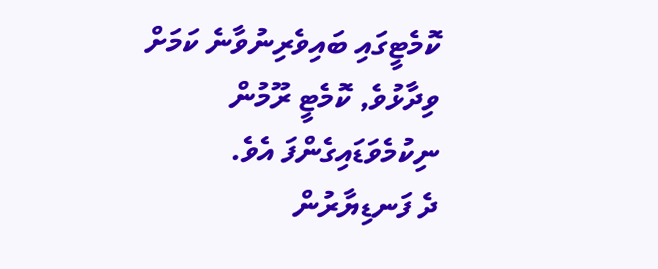ކޮމެޓީގައި ބައިވެރިނުވާނެ ކަމަށް ވިދާޅުވެ, ކޮމެޓީ ރޫމުން ނިކުމެވަޑައިގެންފަ އެވެ.
ދެ ފަނޑިޔާރުން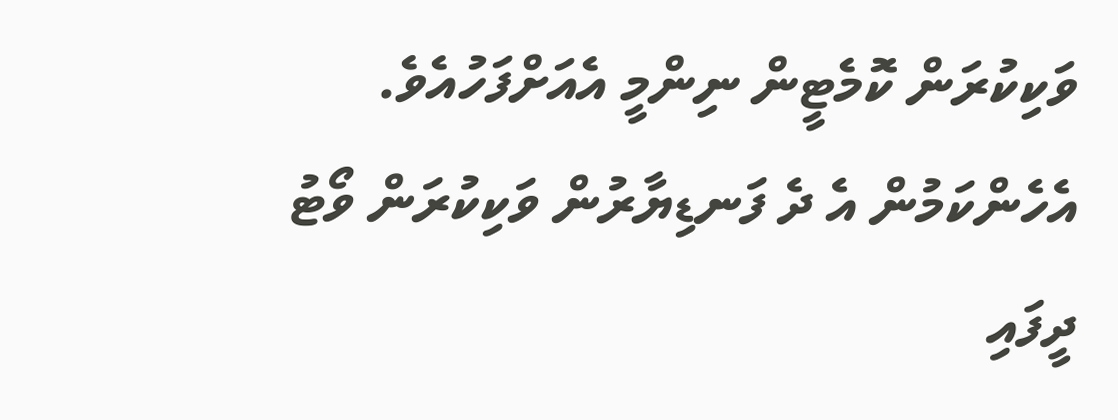ވަކިކުރަން ކޮމެޓީން ނިންމީ އެއަށްފަހުއެވެ. އެހެންކަމުން އެ ދެ ފަނޑިޔާރުން ވަކިކުރަން ވޯޓު ދީފައި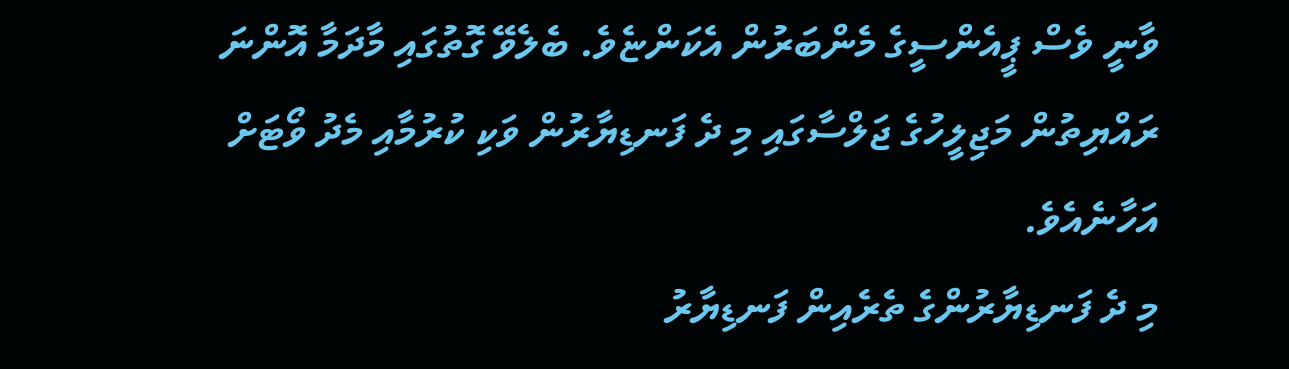ވާނީ ވެސް ޕީއެންސީގެ މެންބަރުން އެކަންޏެވެ. ބެލެވޭ ގޮތުގައި މާދަމާ އޮންނަ ރައްޔިތުން މަޖިލީހުގެ ޖަލްސާގައި މި ދެ ފަނޑިޔާރުން ވަކި ކުރުމާއި މެދު ވޯޓަށް އަހާނެއެވެ.
މި ދެ ފަނޑިޔާރުންގެ ތެރެއިން ފަނޑިޔާރު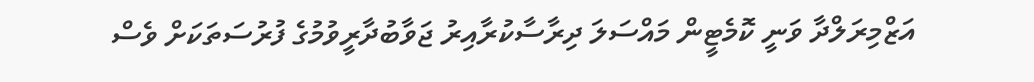އަޒްމިރަލްދާ ވަނީ ކޮމެޓީން މައްސަލަ ދިރާސާކުރާއިރު ޖަވާބުދާރީވުމުގެ ފުރުސަތަކަށް ވެސް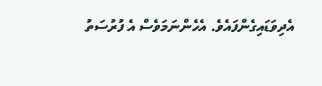އެދިވަޑައިގެންފައެވެ. އެހެންނަމަވެސް އެ ފުރުސަތު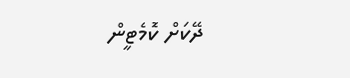ދޭކަށް ކޮމެޓީން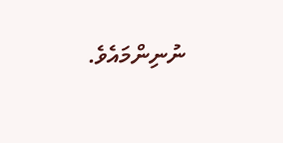ނުނިންމައެވެ.